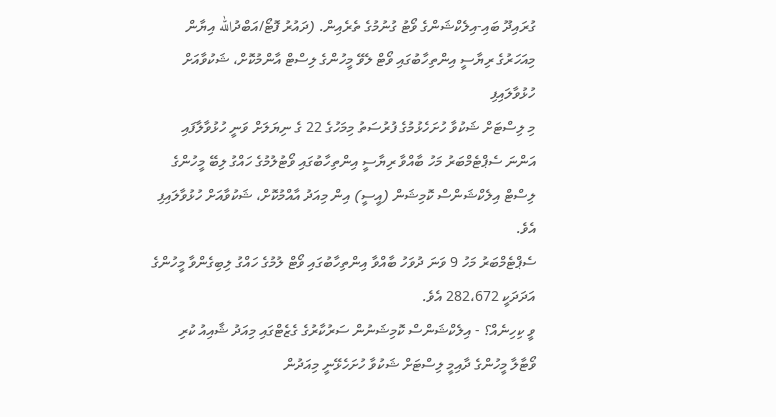ގުރައިދޫ ބައި-އިލެކްޝަންގެ ވޯޓު ގުނުމުގެ ތެރެއިން. (ދައުރު ފޮޓޯ/އަބްދުالله އިޔާން
މިއަހަރުގެ ރިޔާސީ އިންތިހާބުގައި ވޯޓް ލެވޭ މީހުންގެ ލިސްޓް އާންމުކޮށް، ޝަކުވާއަށް ހުޅުވާލައިފި
މި ލިސްޓަށް ޝަކުވާ ހުށަހެޅުމުގެ ފުރުސަތު މިމަހުގެ 22 ގެ ނިޔަލަށް ވަނީ ހުޅުވާލާފައި
އަންނަ ސެޕްޓެމްބަރު މަހު ބާއްވާ ރިޔާސީ އިންތިހާބުގައި ވޯޓުލުމުގެ ހައްގު ލިބޭ މީހުންގެ ލިސްޓް އިލެކްޝަންސް ކޮމިޝަން (އީސީ) އިން މިއަދު އާއްމުކޮށް، ޝަކުވާއަށް ހުޅުވާލައިފި އެވެ.
ސެޕްޓެމްބަރު މަހު 9 ވަނަ ދުވަހު ބާއްވާ އިންތިހާބުގައި ވޯޓް ލުމުގެ ހައްގު ލިބިގެންވާ މީހުންގެ އަދަދަކީ 282،672 އެވެ.
ވީ ކިހިނެއް؟ - އިލެކްޝަންސް ކޮމިޝަނުން ސަރުކާރުގެ ގެޒެޓްގައި މިއަދު ޝާއިއު ކުރި ވޯޓާލާ މީހުންގެ ދާއިމީ ލިސްޓަށް ޝަކުވާ ހުށަހެޅޭނީ މިއަދުން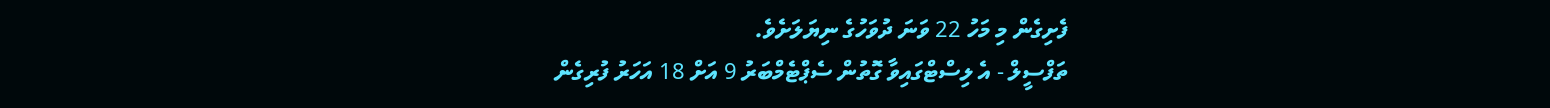ފެށިގެން މި މަހު 22 ވަނަ ދުވަހުގެ ނިޔަލަށެވެ.
ތަފްސީލް - އެ ލިސްޓްގައިވާ ގޮތުން ސެޕްޓެމްބަރު 9 އަށް 18 އަހަރު ފުރިގެން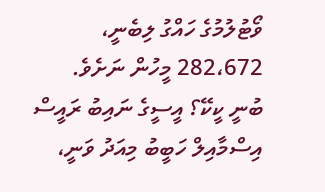ވޯޓުލުމުގެ ހައްގު ލިބެނީ، 282،672 މީހުން ނަށެވެ.
ބުނީ ކީކޭ؟ އީސީގެ ނައިބު ރައީސް އިސްމާއިލް ހަބީބު މިއަދު ވަނީ،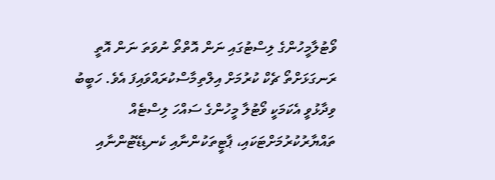ވޯޓުލާމީހުންގެ ލިސްޓުގައި ނަން އޮތްތޯ ނުވަތަ ނަން އޮތީ ރަނގަޅަށްތޯ ޗެކް ކުރުމަށް އިލްތިމާސްކުރައްވައިފަ އެވެ. ހަބީބު ވިދާޅުވީ އެކަމަކީ ވޯޓުލާ މީހުންގެ ސައްހަ ލިސްޓެއް ތައްޔާރުކުރުމަށްޓަކައި، ޕާޓީތަކުންނާއި ކެނޑިޑޭޓުންނާއި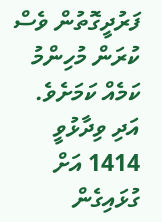ފަރުދީގޮތުން ވެސް ކުރަން މުހިންމު ކަމެއް ކަމަށެވެ.
އަދި ވިދާޅުވީ 1414 އަށް ގުޅައިގެން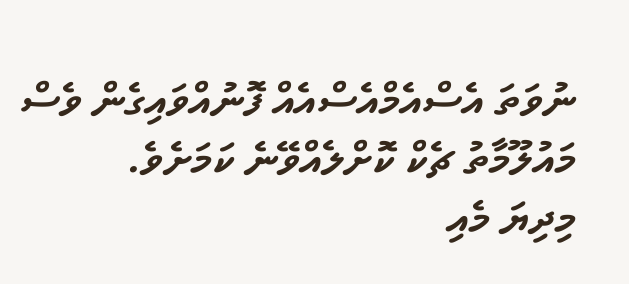ނުވަތަ އެސްއެމްއެސްއެއް ފޮނުއްވައިގެން ވެސް މައުލޫމާތު ޗެކް ކޮށްލެއްވޭނެ ކަމަށެވެ.
މިދިޔަ މެއި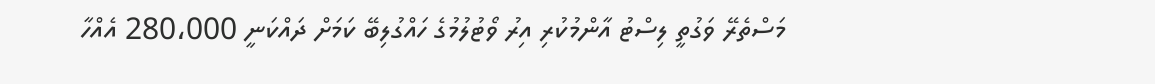މަސްތެރޭ ވަގުތީ ލިސްޓު އާންމުކުރި އިރު ވޯޓުލުމުގެ ހައްގުލިބޭ ކަމަށް ދައްކަނީ 280،000 އެއްހާ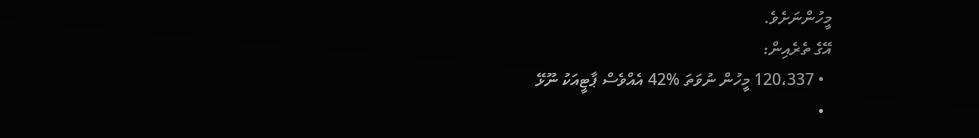މީހުންނަށެވެ.
އޭގެ ތެރެއިން:
  • 120،337 މީހުން ނުވަތަ %42 އެއްވެސް ޕާޓީއަކު ނޫޅޭ
  •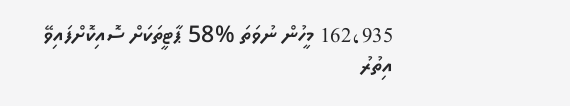162،935 މީހުން ނުވަތަ %58 ޕާޓީތަކަށް ސޮއިކޮށްފައިވޭ
އިތުރު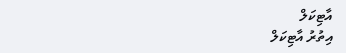އާޓިކަލް
އިތުރު އާޓިކަލް